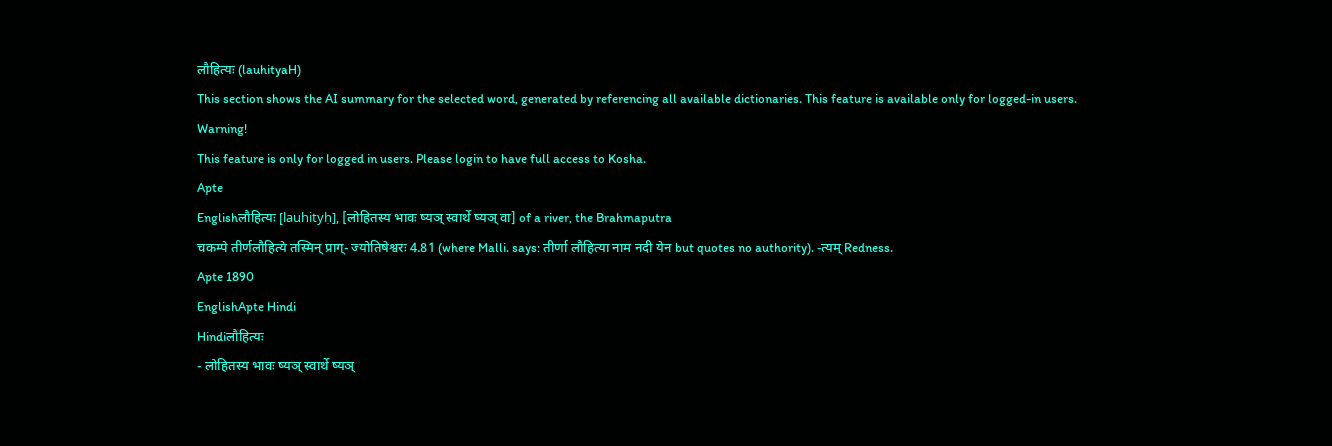लौहित्यः (lauhityaH)
This section shows the AI summary for the selected word, generated by referencing all available dictionaries. This feature is available only for logged-in users.
Warning!
This feature is only for logged in users. Please login to have full access to Kosha.
Apte
Englishलौहित्यः [lauhityḥ], [लोहितस्य भावः ष्यञ् स्वार्थे ष्यञ् वा] of a river, the Brahmaputra
चकम्पे तीर्णलौहित्ये तस्मिन् प्राग्- ज्योतिषेश्वरः 4.81 (where Malli. says: तीर्णा लौहित्या नाम नदी येन but quotes no authority). -त्यम् Redness.
Apte 1890
EnglishApte Hindi
Hindiलौहित्यः
- लोहितस्य भावः ष्यञ् स्वार्थे ष्यञ्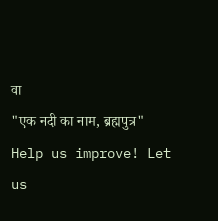वा
"एक नदी का नाम, ब्रह्मपुत्र"
Help us improve! Let us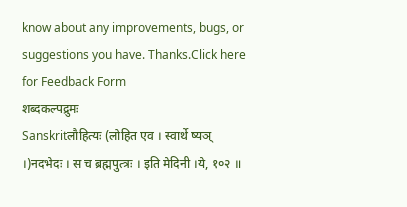know about any improvements, bugs, or suggestions you have. Thanks.Click here for Feedback Form
शब्दकल्पद्रुमः
Sanskritलौहित्यः (लोहित एव । स्वार्थे ष्यञ् ।)नदभेदः । स च ब्रह्मपुत्त्रः । इति मेदिनी ।ये, १०२ ॥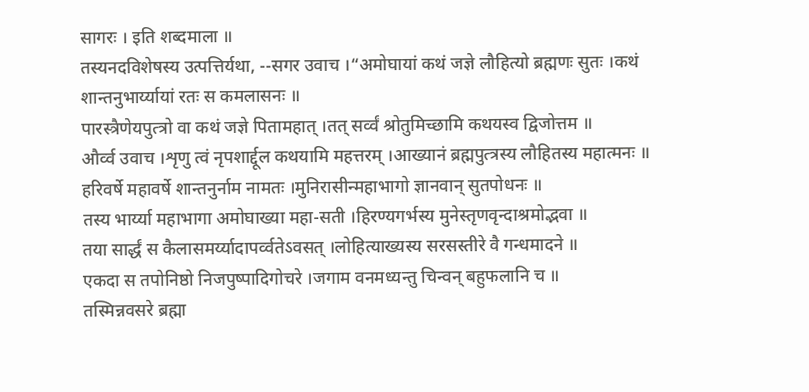सागरः । इति शब्दमाला ॥
तस्यनदविशेषस्य उत्पत्तिर्यथा, --सगर उवाच ।“अमोघायां कथं जज्ञे लौहित्यो ब्रह्मणः सुतः ।कथं शान्तनुभार्य्यायां रतः स कमलासनः ॥
पारस्त्रैणेयपुत्त्रो वा कथं जज्ञे पितामहात् ।तत् सर्व्वं श्रोतुमिच्छामि कथयस्व द्विजोत्तम ॥
और्व्व उवाच ।शृणु त्वं नृपशार्द्दूल कथयामि महत्तरम् ।आख्यानं ब्रह्मपुत्त्रस्य लौहितस्य महात्मनः ॥
हरिवर्षे महावर्षे शान्तनुर्नाम नामतः ।मुनिरासीन्महाभागो ज्ञानवान् सुतपोधनः ॥
तस्य भार्य्या महाभागा अमोघाख्या महा-सती ।हिरण्यगर्भस्य मुनेस्तृणवृन्दाश्रमोद्भवा ॥
तया सार्द्धं स कैलासमर्य्यादापर्व्वतेऽवसत् ।लोहित्याख्यस्य सरसस्तीरे वै गन्धमादने ॥
एकदा स तपोनिष्ठो निजपुष्पादिगोचरे ।जगाम वनमध्यन्तु चिन्वन् बहुफलानि च ॥
तस्मिन्नवसरे ब्रह्मा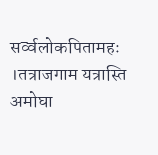सर्व्वलोकपितामहः ।तत्राजगाम यत्रास्ति अमोघा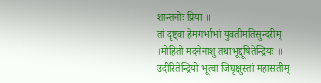शान्तनोः प्रिया ॥
तां दृष्ट्वा हेमगर्भाभां युवतीमतिसुन्दरीम् ।मोहितो मदनेनाशु तथाभूद्दूषितेन्द्रियः ॥
उदीरितेन्द्रियो भूत्वा जिघृक्षुस्तां महासतीम्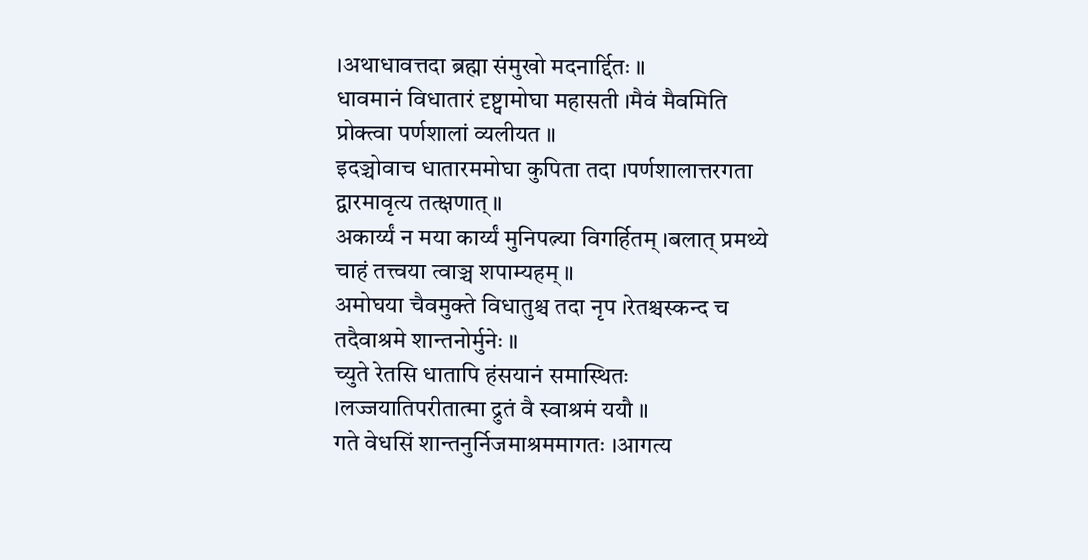।अथाधावत्तदा ब्रह्मा संमुखो मदनार्द्दितः ॥
धावमानं विधातारं दृष्ट्वामोघा महासती ।मैवं मैवमिति प्रोक्त्वा पर्णशालां व्यलीयत ॥
इदञ्चोवाच धातारममोघा कुपिता तदा ।पर्णशालात्तरगता द्वारमावृत्य तत्क्षणात् ॥
अकार्य्यं न मया कार्य्यं मुनिपत्न्या विगर्हितम् ।बलात् प्रमथ्ये चाहं तत्त्वया त्वाञ्च शपाम्यहम् ॥
अमोघया चैवमुक्ते विधातुश्च तदा नृप ।रेतश्चस्कन्द च तदैवाश्रमे शान्तनोर्मुनेः ॥
च्युते रेतसि धातापि हंसयानं समास्थितः ।लज्जयातिपरीतात्मा द्रुतं वै स्वाश्रमं ययौ ॥
गते वेधसिं शान्तनुर्निजमाश्रममागतः ।आगत्य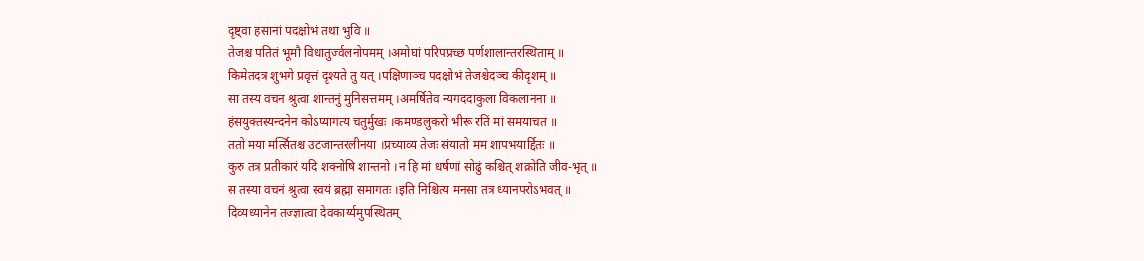दृष्ट्वा हसानां पदक्षोभं तथा भुवि ॥
तेजश्च पतितं भूमौ विधातुर्ज्वलनोपमम् ।अमोघां परिपप्रच्छ पर्णशालान्तरस्थिताम् ॥
किमेतदत्र शुभगे प्रवृत्तं दृश्यते तु यत् ।पक्षिणाञ्च पदक्षोभं तेजश्चेदञ्च कीदृशम् ॥
सा तस्य वचन श्रुत्वा शान्तनुं मुनिसत्तमम् ।अमर्षितेव न्यगददाकुला विकलानना ॥
हंसयुक्तस्यन्दनेन कोऽप्यागत्य चतुर्मुखः ।कमण्डलुकरो भीरू रतिं मां समयाचत ॥
ततो मया मर्त्सितश्च उटजान्तरलीनया ।प्रच्याव्य तेजः संयातो मम शापभयार्द्दितः ॥
कुरु तत्र प्रतीकारं यदि शक्नोषि शान्तनो ।न हि मां धर्षणां सोढुं कश्चित् शक्रोति जीव-भृत् ॥
स तस्या वचनं श्रुत्वा स्वयं ब्रह्मा समागतः ।इति निश्चित्य मनसा तत्र ध्यानपरोऽभवत् ॥
दिव्यध्यानेन तज्ज्ञात्वा देवकार्य्यमुपस्थितम्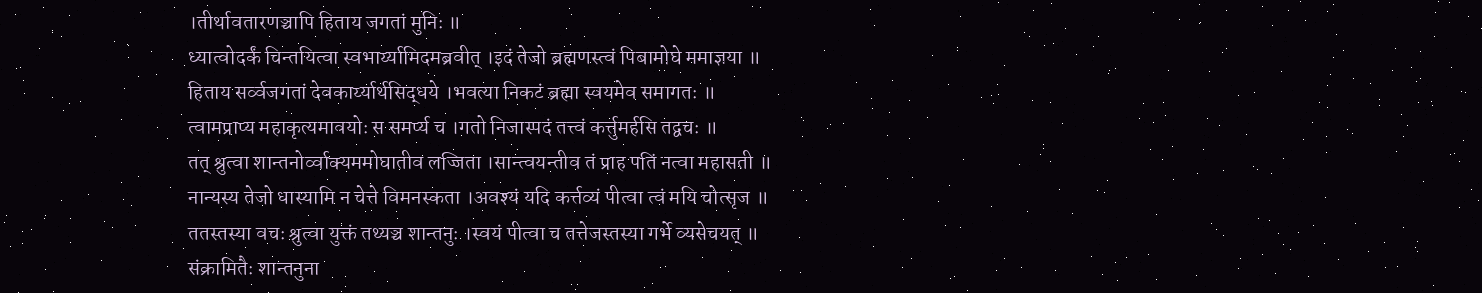।तीर्थावतारणञ्चापि हिताय जगतां मुनिः ॥
ध्यात्वोदर्कं चिन्तयित्वा स्वभार्य्यामिदमब्रवीत् ।इदं तेजो ब्रह्मणस्त्वं पिबामोघे ममाज्ञया ॥
हिताय सर्व्वजगतां देवकार्य्यार्थसिद्धये ।भवत्या निकटं ब्रह्मा स्वयमेव समागतः ॥
त्वामप्राप्य महाकृत्यमावयोः स समर्प्य च ।गतो निजास्पदं तत्त्वं कर्त्तुमर्हसि तद्वचः ॥
तत् श्रुत्वा शान्तनोर्व्वाक्यममोघातीव लज्जिता ।सान्त्वयन्तीव तं प्राह पतिं नत्वा महासती ॥
नान्यस्य तेजो धास्यामि न चेत्ते विमनस्कता ।अवश्यं यदि कर्त्तव्यं पीत्वा त्वं मयि चोत्सृज ॥
ततस्तस्या वचः श्रुत्वा युक्तं तथ्यञ्च शान्तनुः ।स्वयं पीत्वा च तत्तेजस्तस्या गर्भे व्यसेचयत् ॥
संक्रामितैः शान्तनुना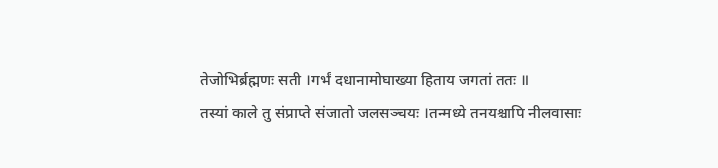तेजोभिर्ब्रह्मणः सती ।गर्भं दधानामोघाख्या हिताय जगतां ततः ॥
तस्यां काले तु संप्राप्ते संजातो जलसञ्चयः ।तन्मध्ये तनयश्चापि नीलवासाः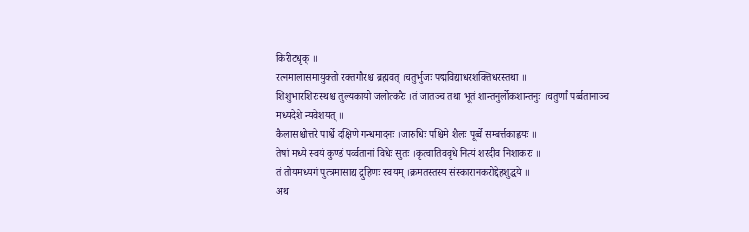किरीटधृक् ॥
रत्नमालासमायुक्तो रक्तगौरश्च ब्रह्मवत् ।चतुर्भुजः पद्मविद्याधरशक्तिधरस्तथा ॥
शिशुभारशिरःस्थश्च तुल्यकायो जलोत्करैः ।तं जातञ्च तथा भूतं शान्तनुर्लोकशान्तनुः ।चतुर्णां पर्व्वतानाञ्च मध्यदेशे न्यवेशयत् ॥
कैलासश्चोत्तरे पार्श्वे दक्षिणे गन्धमादनः ।जारुधिः पश्चिमे शैलः पूर्व्वे सम्बर्त्तकाह्वयः ॥
तेषां मध्ये स्वयं कुण्डं पर्व्वतानां विधेः सुतः ।कृत्वातिववृधे नित्यं शरदीव निशाकरः ॥
तं तोयमध्यगं पुत्त्रमासाद्य द्रुहिणः स्वयम् ।क्रमतस्तस्य संस्कारानकरोद्देहशुद्धये ॥
अथ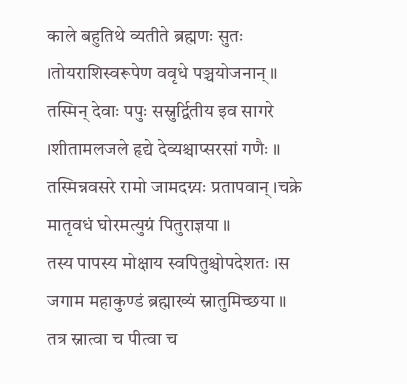काले बहुतिथे व्यतीते ब्रह्मणः सुतः ।तोयराशिस्वरूपेण ववृधे पञ्चयोजनान् ॥
तस्मिन् देवाः पपुः सस्नुर्द्वितीय इव सागरे ।शीतामलजले हृद्ये देव्यश्चाप्सरसां गणैः ॥
तस्मिन्नवसरे रामो जामदग्न्यः प्रतापवान् ।चक्रे मातृवधं घोरमत्युग्रं पितुराज्ञया ॥
तस्य पापस्य मोक्षाय स्वपितुश्चोपदेशतः ।स जगाम महाकुण्डं ब्रह्माख्यं स्नातुमिच्छया ॥
तत्र स्नात्वा च पीत्वा च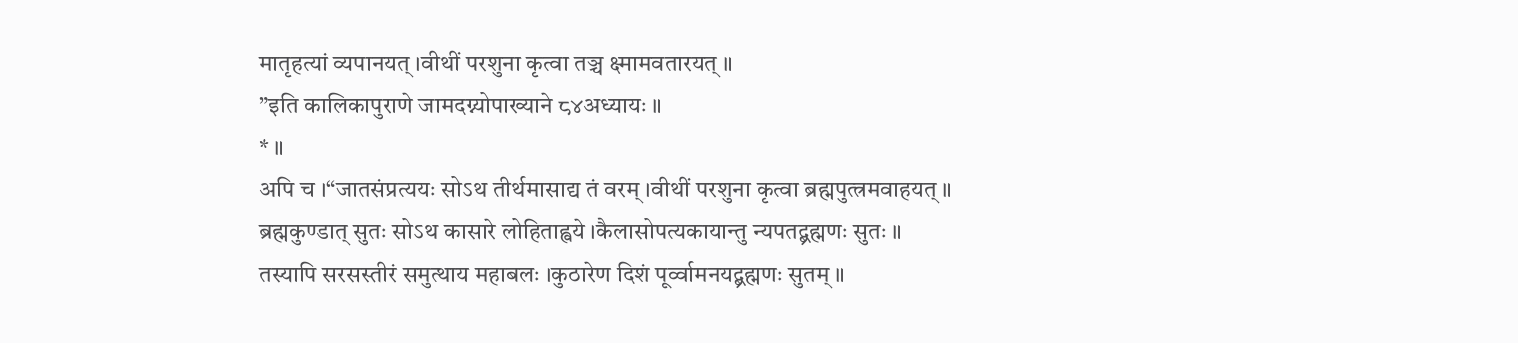मातृहत्यां व्यपानयत् ।वीथीं परशुना कृत्वा तञ्च क्ष्मामवतारयत् ॥
”इति कालिकापुराणे जामदग्न्योपाख्याने ८४अध्यायः ॥
* ॥
अपि च ।“जातसंप्रत्ययः सोऽथ तीर्थमासाद्य तं वरम् ।वीथीं परशुना कृत्वा ब्रह्मपुत्त्रमवाहयत् ॥
ब्रह्मकुण्डात् सुतः सोऽथ कासारे लोहिताह्वये ।कैलासोपत्यकायान्तु न्यपतद्ब्रह्मणः सुतः ॥
तस्यापि सरसस्तीरं समुत्थाय महाबलः ।कुठारेण दिशं पूर्व्वामनयद्ब्रह्मणः सुतम् ॥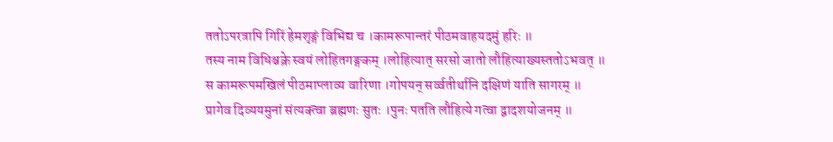ततोऽपरत्रापि गिरिं हेमशृङ्गं विभिद्य च ।कामरूपान्तरं पीठमवाहयदमुं हरिः ॥
तस्य नाम विधिश्चक्रे स्वयं लोहितगङ्गकम् ।लोहित्यात् सरसो जातो लौहित्याख्यस्ततोऽभवत् ॥
स कामरूपमखिलं पीठमाप्लाव्य वारिणा ।गोपयन् सर्व्वतीर्थानि दक्षिणं याति सागरम् ॥
प्रागेव दिव्ययमुनां संत्यक्त्वा ब्रह्मणः सुतः ।पुनः पतति लौहित्ये गत्वा द्वादशयोजनम् ॥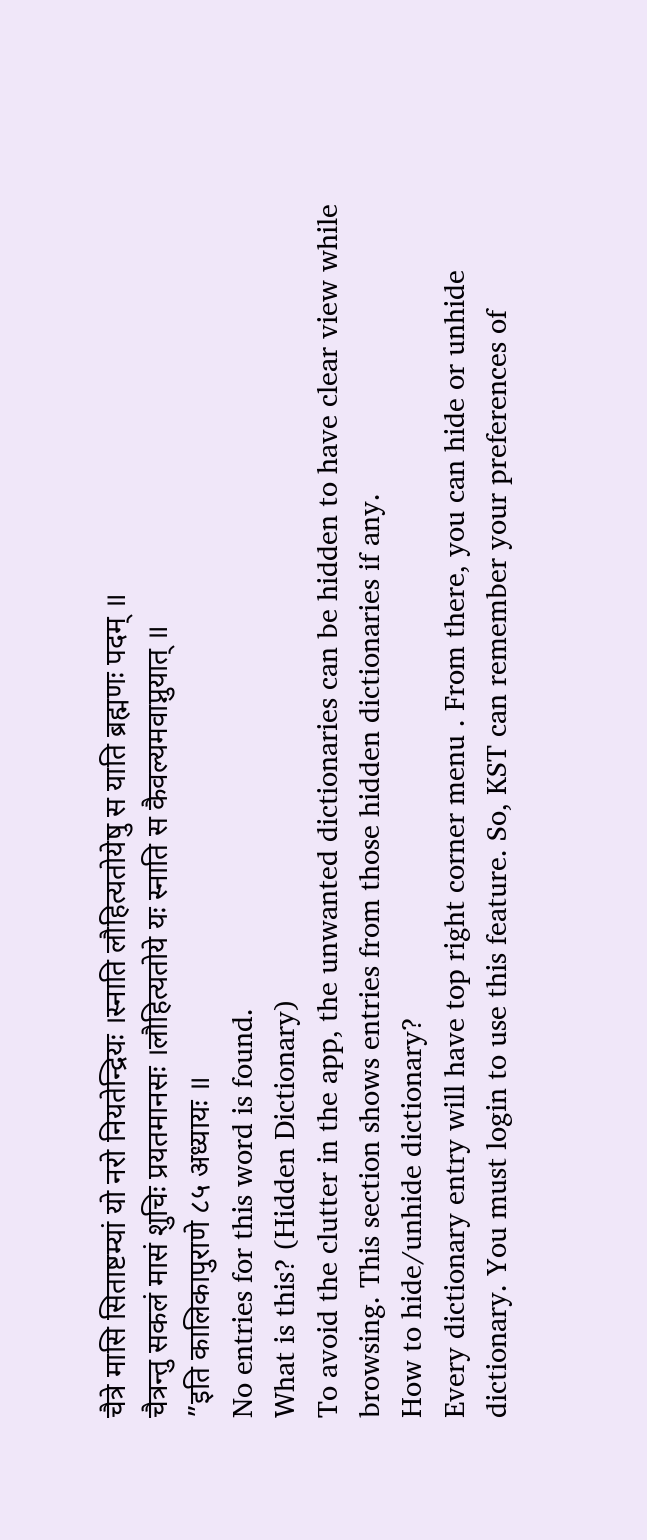चैत्रे मासि सिताष्टम्यां यो नरो नियतेन्द्रियः ।स्नाति लौहित्यतोयेषु स याति ब्रह्मणः पदम् ॥
चैत्रन्तु सकलं मासं शुचिः प्रयतमानसः ।लौहित्यतोये यः स्नाति स कैवल्यमवाप्नुयात् ॥
”इति कालिकापुराणे ८५ अध्यायः ॥
No entries for this word is found.
What is this? (Hidden Dictionary)
To avoid the clutter in the app, the unwanted dictionaries can be hidden to have clear view while browsing. This section shows entries from those hidden dictionaries if any.
How to hide/unhide dictionary?
Every dictionary entry will have top right corner menu . From there, you can hide or unhide dictionary. You must login to use this feature. So, KST can remember your preferences of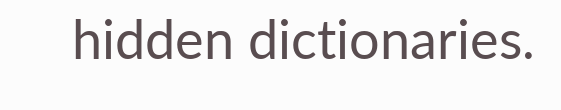hidden dictionaries.